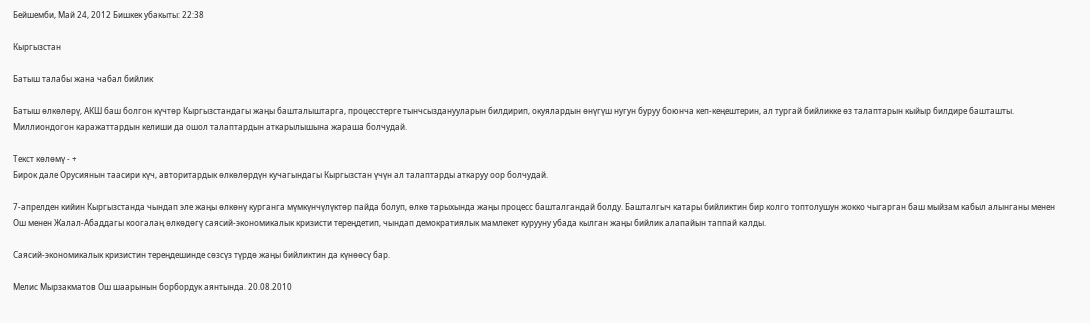Бейшемби, Май 24, 2012 Бишкек убакыты: 22:38

Кыргызстан

Батыш талабы жана чабал бийлик

Батыш өлкөлөрү, АКШ баш болгон күчтөр Кыргызстандагы жаңы башталыштарга, процесстерге тынчсызданууларын билдирип, окуялардын өнүгүш нугун буруу боюнча кеп-кеңештерин, ал тургай бийликке өз талаптарын кыйыр билдире башташты. Миллиондогон каражаттардын келиши да ошол талаптардын аткарылышына жараша болчудай.

Текст көлөмү - +
Бирок дале Орусиянын таасири күч, авторитардык өлкөлөрдүн кучагындагы Кыргызстан үчүн ал талаптарды аткаруу оор болчудай.

7-апрелден кийин Кыргызстанда чындап эле жаңы өлкөнү курганга мүмкүнчүлүктөр пайда болуп, өлкө тарыхында жаңы процесс башталгандай болду. Башталгыч катары бийликтин бир колго топтолушун жокко чыгарган баш мыйзам кабыл алынганы менен Ош менен Жалал-Абаддагы коогалаң өлкөдөгү саясий-экономикалык кризисти тереңдетип, чындап демократиялык мамлекет курууну убада кылган жаңы бийлик алапайын таппай калды.

Саясий-экономикалык кризистин тереңдешинде сөзсүз түрдө жаңы бийликтин да күнөөсү бар.

Мелис Мырзакматов Ош шаарынын борбордук аянтында. 20.08.2010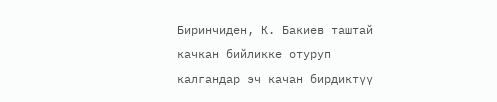Биринчиден, К. Бакиев таштай качкан бийликке отуруп калгандар эч качан бирдиктүү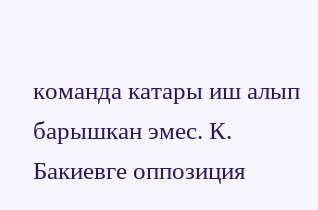команда катары иш алып барышкан эмес. К. Бакиевге оппозиция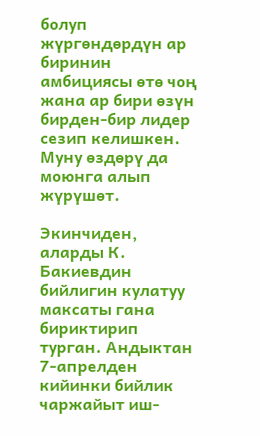болуп жүргөндөрдүн ар биринин амбициясы өтө чоң жана ар бири өзүн бирден-бир лидер сезип келишкен. Муну өздөрү да моюнга алып жүрүшөт.

Экинчиден, аларды К. Бакиевдин бийлигин кулатуу максаты гана бириктирип турган. Андыктан 7-апрелден кийинки бийлик чаржайыт иш-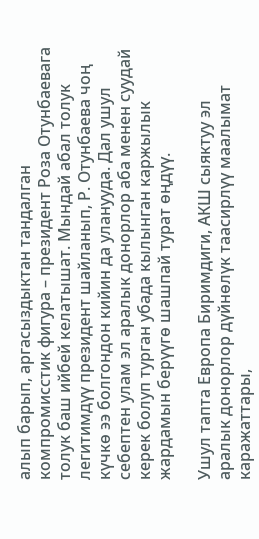алып барып, аргасыздыктан тандалган компромисстик фигура – президент Роза Отунбаевага толук баш ийбей келатышат. Мындай абал толук легитимдүү президент шайланып, Р. Отунбаева чоң күчкө ээ болгондон кийин да уланууда. Дал ушул себептен улам эл аралык донорлор аба менен суудай керек болуп турган убада кылынган каржылык жардамын берүүгө шашпай турат өңдүү.

Ушул тапта Европа Биримдиги, АКШ сыяктуу эл аралык донорлор дүйнөлүк таасирлүү маалымат каражаттары,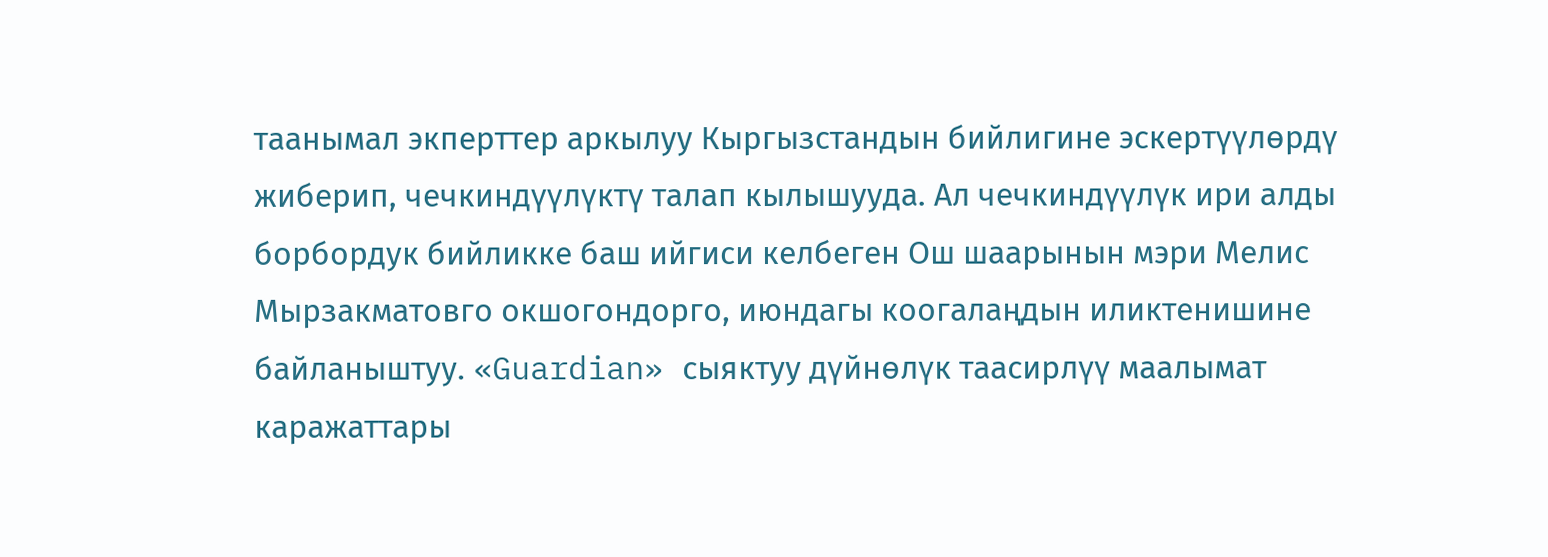таанымал экперттер аркылуу Кыргызстандын бийлигине эскертүүлөрдү жиберип, чечкиндүүлүктү талап кылышууда. Ал чечкиндүүлүк ири алды борбордук бийликке баш ийгиси келбеген Ош шаарынын мэри Мелис Мырзакматовго окшогондорго, июндагы коогалаңдын иликтенишине байланыштуу. «Guardian» сыяктуу дүйнөлүк таасирлүү маалымат каражаттары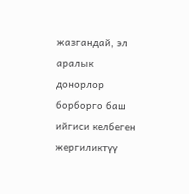жазгандай, эл аралык донорлор борборго баш ийгиси келбеген жергиликтүү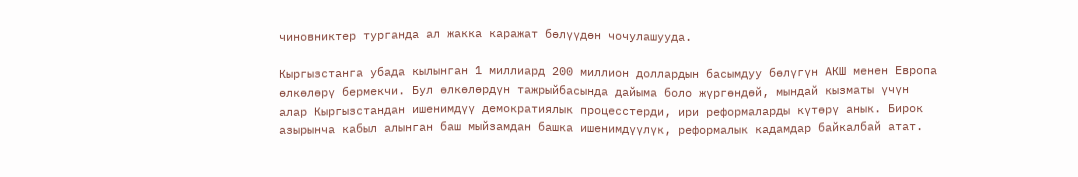чиновниктер турганда ал жакка каражат бөлүүдөн чочулашууда.

Кыргызстанга убада кылынган 1 миллиард 200 миллион доллардын басымдуу бөлүгүн АКШ менен Европа өлкөлөрү бермекчи. Бул өлкөлөрдүн тажрыйбасында дайыма боло жүргөндөй, мындай кызматы үчүн алар Кыргызстандан ишенимдүү демократиялык процесстерди, ири реформаларды күтөрү анык. Бирок азырынча кабыл алынган баш мыйзамдан башка ишенимдүүлүк, реформалык кадамдар байкалбай атат.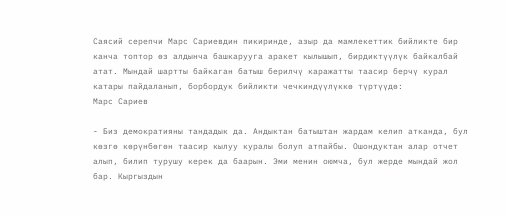Саясий серепчи Марс Сариевдин пикиринде, азыр да мамлекеттик бийликте бир канча топтор өз алдынча башкарууга аракет кылышып, бирдиктүүлүк байкалбай атат. Мындай шартты байкаган батыш берилчү каражатты таасир берчү курал катары пайдаланып, борбордук бийликти чечкиндүүлүккө түртүүдө:
Марс Сариев

- Биз демократияны тандадык да. Андыктан батыштан жардам келип атканда, бул көзгө көрүнбөгөн таасир кылуу куралы болуп атпайбы. Ошондуктан алар отчет алып, билип турушу керек да баарын. Эми менин оюмча, бул жерде мындай жол бар. Кыргыздын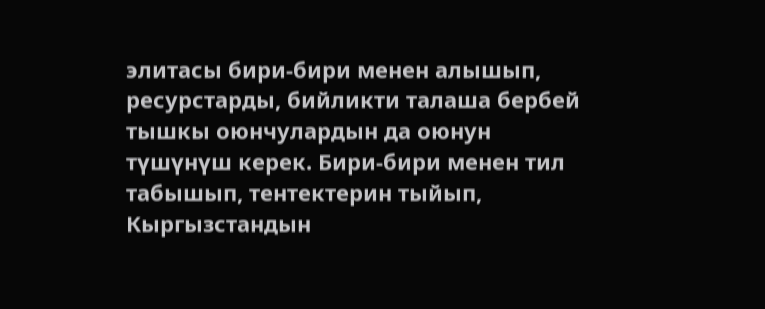элитасы бири-бири менен алышып, ресурстарды, бийликти талаша бербей тышкы оюнчулардын да оюнун түшүнүш керек. Бири-бири менен тил табышып, тентектерин тыйып, Кыргызстандын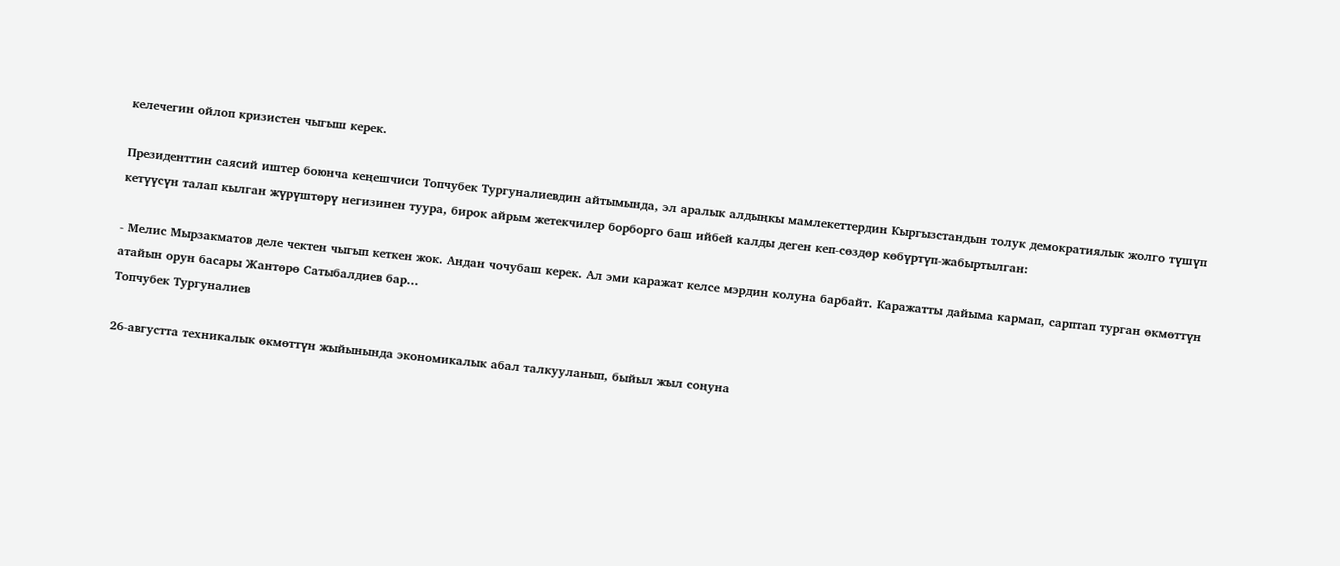келечегин ойлоп кризистен чыгыш керек.

Президенттин саясий иштер боюнча кеңешчиси Топчубек Тургуналиевдин айтымында, эл аралык алдыңкы мамлекеттердин Кыргызстандын толук демократиялык жолго түшүп кетүүсүн талап кылган жүрүштөрү негизинен туура, бирок айрым жетекчилер борборго баш ийбей калды деген кеп-сөздөр көбүртүп-жабыртылган:

- Мелис Мырзакматов деле чектен чыгып кеткен жок. Андан чочубаш керек. Ал эми каражат келсе мэрдин колуна барбайт. Каражатты дайыма кармап, сарптап турган өкмөттүн атайын орун басары Жантөрө Сатыбалдиев бар...
Топчубек Тургуналиев

26-августта техникалык өкмөттүн жыйынында экономикалык абал талкууланып, быйыл жыл соңуна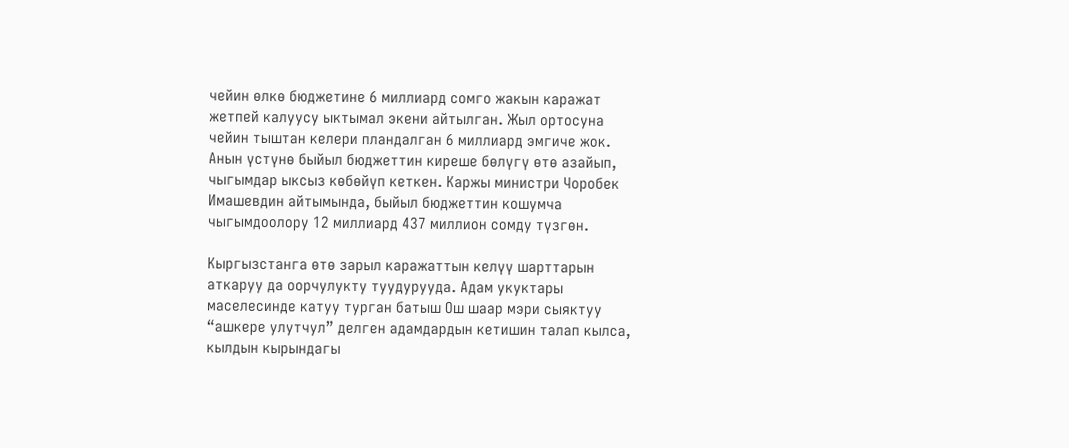чейин өлкө бюджетине 6 миллиард сомго жакын каражат жетпей калуусу ыктымал экени айтылган. Жыл ортосуна чейин тыштан келери пландалган 6 миллиард эмгиче жок. Анын үстүнө быйыл бюджеттин киреше бөлүгү өтө азайып, чыгымдар ыксыз көбөйүп кеткен. Каржы министри Чоробек Имашевдин айтымында, быйыл бюджеттин кошумча чыгымдоолору 12 миллиард 437 миллион сомду түзгөн.

Кыргызстанга өтө зарыл каражаттын келүү шарттарын аткаруу да оорчулукту туудурууда. Адам укуктары маселесинде катуу турган батыш Ош шаар мэри сыяктуу “ашкере улутчул” делген адамдардын кетишин талап кылса, кылдын кырындагы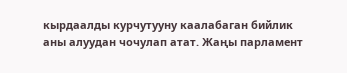кырдаалды курчутууну каалабаган бийлик аны алуудан чочулап атат. Жаңы парламент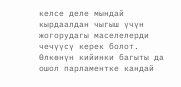келсе деле мындай кырдаалдан чыгыш үчүн жогорудагы маселелерди чечүүсү керек болот. Өлкөнүн кийинки багыты да ошол парламентке кандай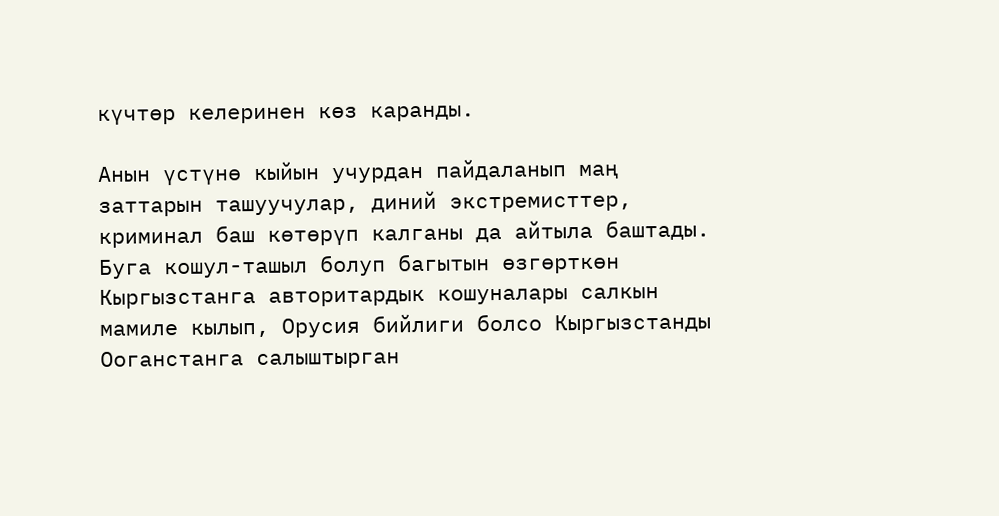күчтөр келеринен көз каранды.

Анын үстүнө кыйын учурдан пайдаланып маң заттарын ташуучулар, диний экстремисттер, криминал баш көтөрүп калганы да айтыла баштады. Буга кошул-ташыл болуп багытын өзгөрткөн Кыргызстанга авторитардык кошуналары салкын мамиле кылып, Орусия бийлиги болсо Кыргызстанды Ооганстанга салыштырган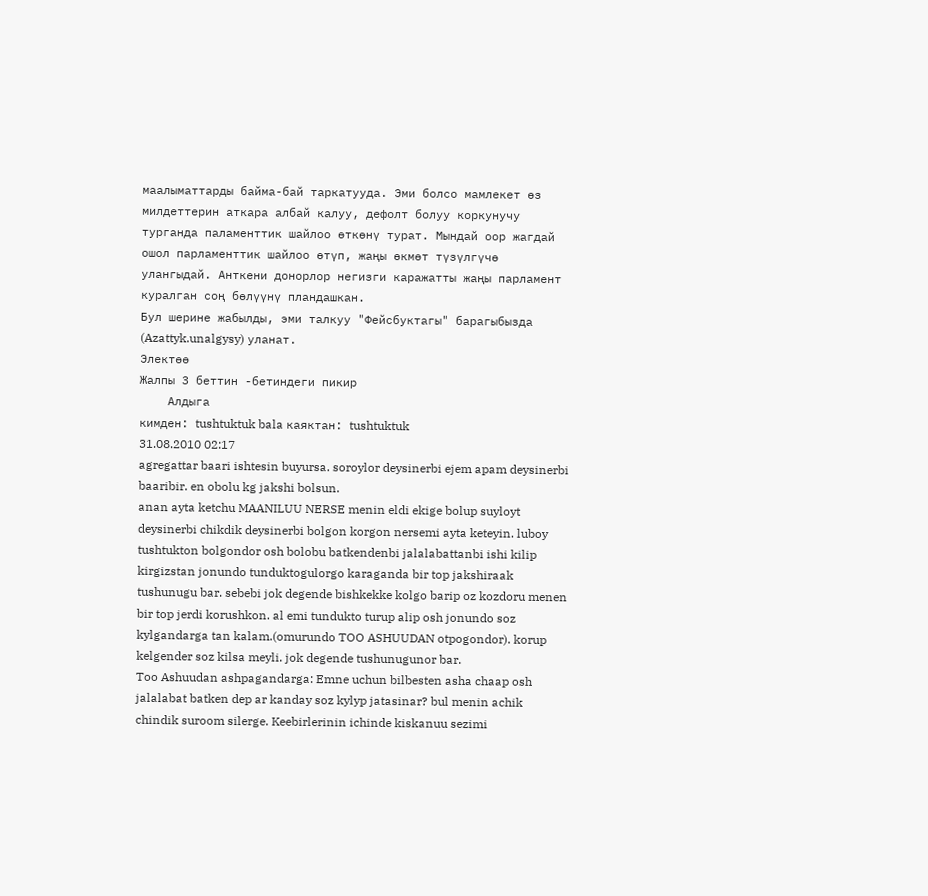маалыматтарды байма-бай таркатууда. Эми болсо мамлекет өз милдеттерин аткара албай калуу, дефолт болуу коркунучу турганда паламенттик шайлоо өткөнү турат. Мындай оор жагдай ошол парламенттик шайлоо өтүп, жаңы өкмөт түзүлгүчө улангыдай. Анткени донорлор негизги каражатты жаңы парламент куралган соң бөлүүнү пландашкан.
Бул шерине жабылды, эми талкуу "Фейсбуктагы" барагыбызда (Azattyk.unalgysy) уланат.
Электөө
Жалпы 3 беттин -бетиндеги пикир
    Алдыга
кимден: tushtuktuk bala каяктан: tushtuktuk
31.08.2010 02:17
agregattar baari ishtesin buyursa. soroylor deysinerbi ejem apam deysinerbi baaribir. en obolu kg jakshi bolsun.
anan ayta ketchu MAANILUU NERSE menin eldi ekige bolup suyloyt deysinerbi chikdik deysinerbi bolgon korgon nersemi ayta keteyin. luboy tushtukton bolgondor osh bolobu batkendenbi jalalabattanbi ishi kilip kirgizstan jonundo tunduktogulorgo karaganda bir top jakshiraak tushunugu bar. sebebi jok degende bishkekke kolgo barip oz kozdoru menen bir top jerdi korushkon. al emi tundukto turup alip osh jonundo soz kylgandarga tan kalam.(omurundo TOO ASHUUDAN otpogondor). korup kelgender soz kilsa meyli. jok degende tushunugunor bar.
Too Ashuudan ashpagandarga: Emne uchun bilbesten asha chaap osh jalalabat batken dep ar kanday soz kylyp jatasinar? bul menin achik chindik suroom silerge. Keebirlerinin ichinde kiskanuu sezimi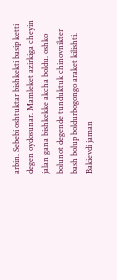arbin. Sebebi oshtuktar bishkekti basip ketti degen oydosunar. Mamleket azirkiga cheyin jalan gana bishkekke akcha boldu. oshko bolunot degende tunduktuk chinovnikter bash bolup boldurbogongo araket kilishti. Bakievdi jaman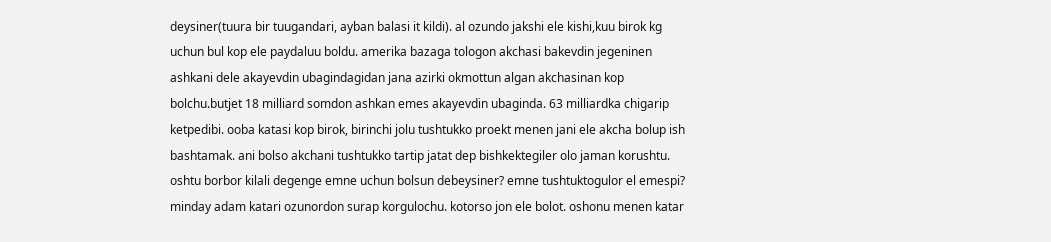deysiner(tuura bir tuugandari, ayban balasi it kildi). al ozundo jakshi ele kishi,kuu birok kg uchun bul kop ele paydaluu boldu. amerika bazaga tologon akchasi bakevdin jegeninen ashkani dele akayevdin ubagindagidan jana azirki okmottun algan akchasinan kop bolchu.butjet 18 milliard somdon ashkan emes akayevdin ubaginda. 63 milliardka chigarip ketpedibi. ooba katasi kop birok, birinchi jolu tushtukko proekt menen jani ele akcha bolup ish bashtamak. ani bolso akchani tushtukko tartip jatat dep bishkektegiler olo jaman korushtu.
oshtu borbor kilali degenge emne uchun bolsun debeysiner? emne tushtuktogulor el emespi? minday adam katari ozunordon surap korgulochu. kotorso jon ele bolot. oshonu menen katar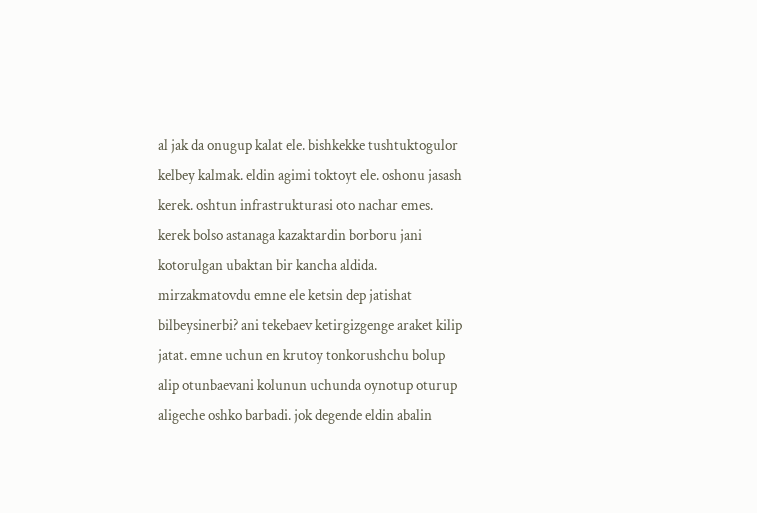al jak da onugup kalat ele. bishkekke tushtuktogulor kelbey kalmak. eldin agimi toktoyt ele. oshonu jasash kerek. oshtun infrastrukturasi oto nachar emes. kerek bolso astanaga kazaktardin borboru jani kotorulgan ubaktan bir kancha aldida.
mirzakmatovdu emne ele ketsin dep jatishat bilbeysinerbi? ani tekebaev ketirgizgenge araket kilip jatat. emne uchun en krutoy tonkorushchu bolup alip otunbaevani kolunun uchunda oynotup oturup aligeche oshko barbadi. jok degende eldin abalin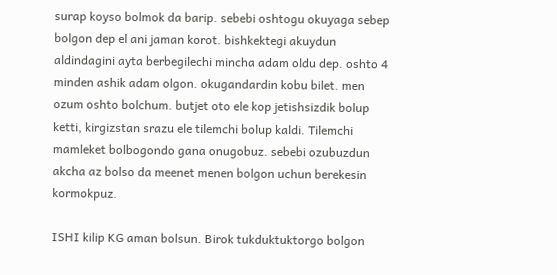surap koyso bolmok da barip. sebebi oshtogu okuyaga sebep bolgon dep el ani jaman korot. bishkektegi akuydun aldindagini ayta berbegilechi mincha adam oldu dep. oshto 4 minden ashik adam olgon. okugandardin kobu bilet. men ozum oshto bolchum. butjet oto ele kop jetishsizdik bolup ketti, kirgizstan srazu ele tilemchi bolup kaldi. Tilemchi mamleket bolbogondo gana onugobuz. sebebi ozubuzdun akcha az bolso da meenet menen bolgon uchun berekesin kormokpuz.

ISHI kilip KG aman bolsun. Birok tukduktuktorgo bolgon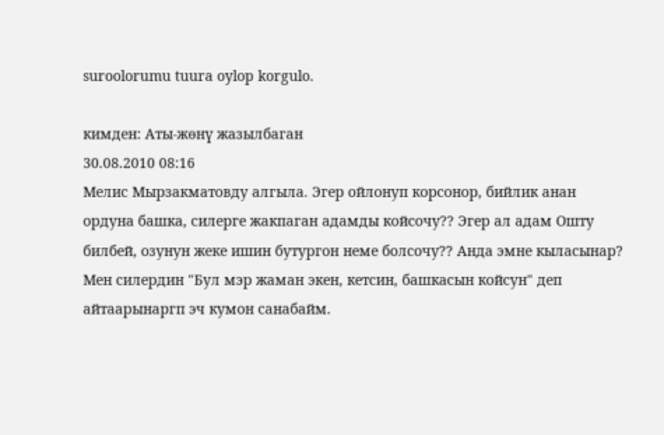suroolorumu tuura oylop korgulo.

кимден: Аты-жөнү жазылбаган
30.08.2010 08:16
Мелис Мырзакматовду алгыла. Эгер ойлонуп корсонор, бийлик анан ордуна башка, силерге жакпаган адамды койсочу?? Эгер ал адам Ошту билбей, озунун жеке ишин бутургон неме болсочу?? Анда эмне кыласынар? Мен силердин "Бул мэр жаман экен, кетсин, башкасын койсун" деп айтаарынаргп эч кумон санабайм.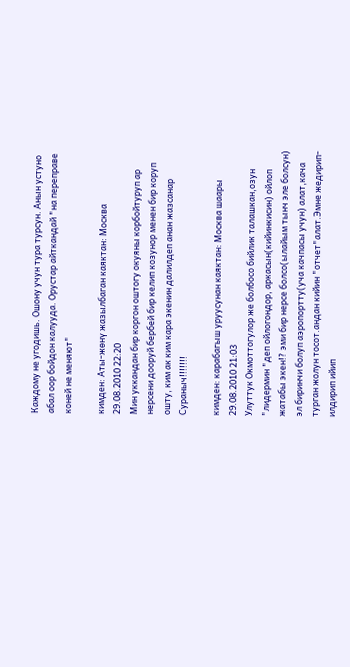Каждому не угодишь. Ошону учун тура турсун. Анын устуно абал оор бойдон калууда. Орустар айткандай "на переправе коней не меняют"

кимден: Аты-жөнү жазылбаган каяктан: Москва
29.08.2010 22:20
Мин уккандан бир коргон оштогу окуяны корбойтуруп ар нерсени дооруй бербей бир келип козунор менен бир коруп ошту, ким ак ким кара экенин далилдеп анан жазсанар Сураныч!!!!!!!

кимден: карабагыш уруусунан каяктан: Москва шаары
29.08.2010 21:03
Улуттук Окмоттогулор же болбосо бийлик талашкан,озун "лидермин "деп ойлогондор, аркасын(кийинкисин) ойлоп жатабы экен!? эми бир нерсе болсо(ылайым тынч эле болсун) эл биринчи болуп аэропортту(уча качпасы учун) алат,кача турган жолун тосот.андан кийин "отчет"алат.Эмне жедирип-илдирип ийип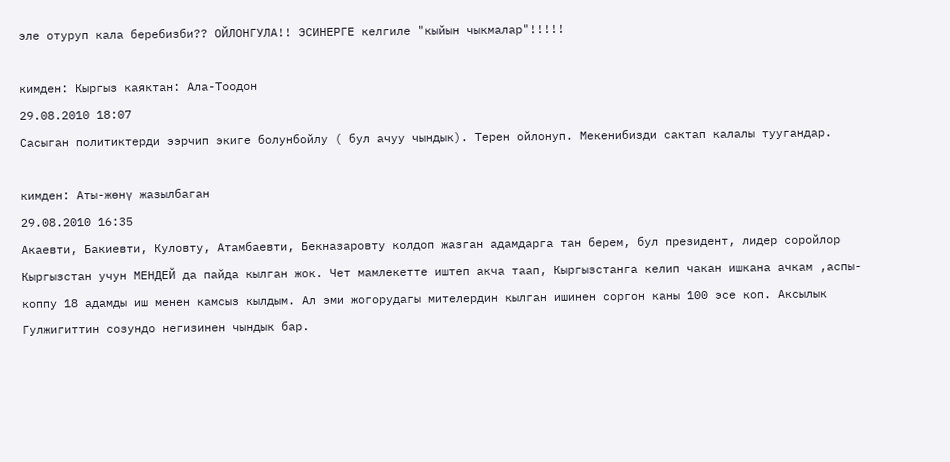эле отуруп кала беребизби?? ОЙЛОНГУЛА!! ЭСИНЕРГЕ келгиле "кыйын чыкмалар"!!!!!

кимден: Кыргыз каяктан: Ала-Тоодон
29.08.2010 18:07
Сасыган политиктерди ээрчип экиге болунбойлу ( бул ачуу чындык). Терен ойлонуп. Мекенибизди сактап калалы туугандар.

кимден: Аты-жөнү жазылбаган
29.08.2010 16:35
Акаевти, Бакиевти, Куловту, Атамбаевти, Бекназаровту колдоп жазган адамдарга тан берем, бул президент, лидер соройлор Кыргызстан учун МЕНДЕЙ да пайда кылган жок. Чет мамлекетте иштеп акча таап, Кыргызстанга келип чакан ишкана ачкам ,аспы-коппу 18 адамды иш менен камсыз кылдым. Ал эми жогорудагы мителердин кылган ишинен соргон каны 100 эсе коп. Аксылык Гулжигиттин созундо негизинен чындык бар.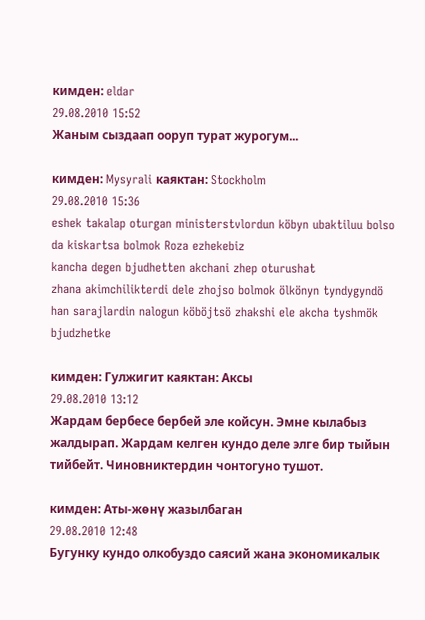кимден: eldar
29.08.2010 15:52
Жаным сыздаап ооруп турат журогум...

кимден: Mysyrali каяктан: Stockholm
29.08.2010 15:36
eshek takalap oturgan ministerstvlordun köbyn ubaktiluu bolso da kiskartsa bolmok Roza ezhekebiz
kancha degen bjudhetten akchani zhep oturushat
zhana akimchilikterdi dele zhojso bolmok ölkönyn tyndygyndö
han sarajlardin nalogun köböjtsö zhakshi ele akcha tyshmök bjudzhetke

кимден: Гулжигит каяктан: Аксы
29.08.2010 13:12
Жардам бербесе бербей эле койсун. Эмне кылабыз жалдырап. Жардам келген кундо деле элге бир тыйын тийбейт. Чиновниктердин чонтогуно тушот.

кимден: Аты-жөнү жазылбаган
29.08.2010 12:48
Бугунку кундо олкобуздо саясий жана экономикалык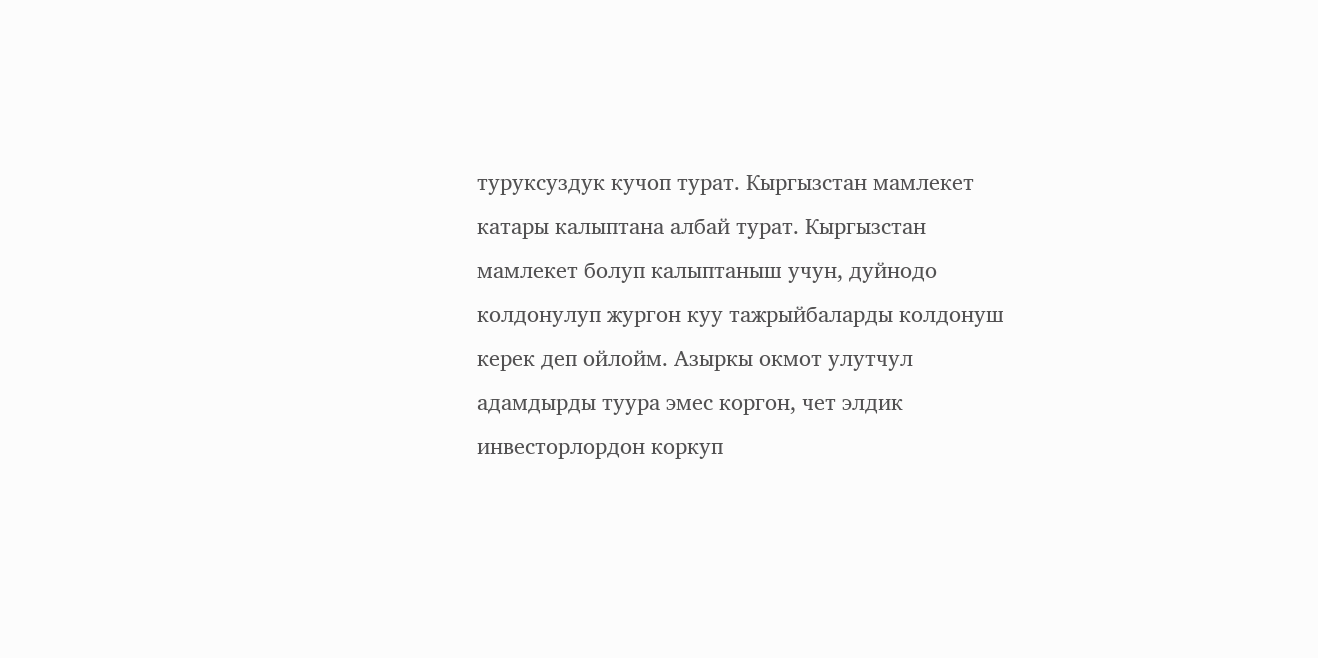туруксуздук кучоп турат. Кыргызстан мамлекет катары калыптана албай турат. Кыргызстан мамлекет болуп калыптаныш учун, дуйнодо колдонулуп жургон куу тажрыйбаларды колдонуш керек деп ойлойм. Азыркы окмот улутчул адамдырды туура эмес коргон, чет элдик инвесторлордон коркуп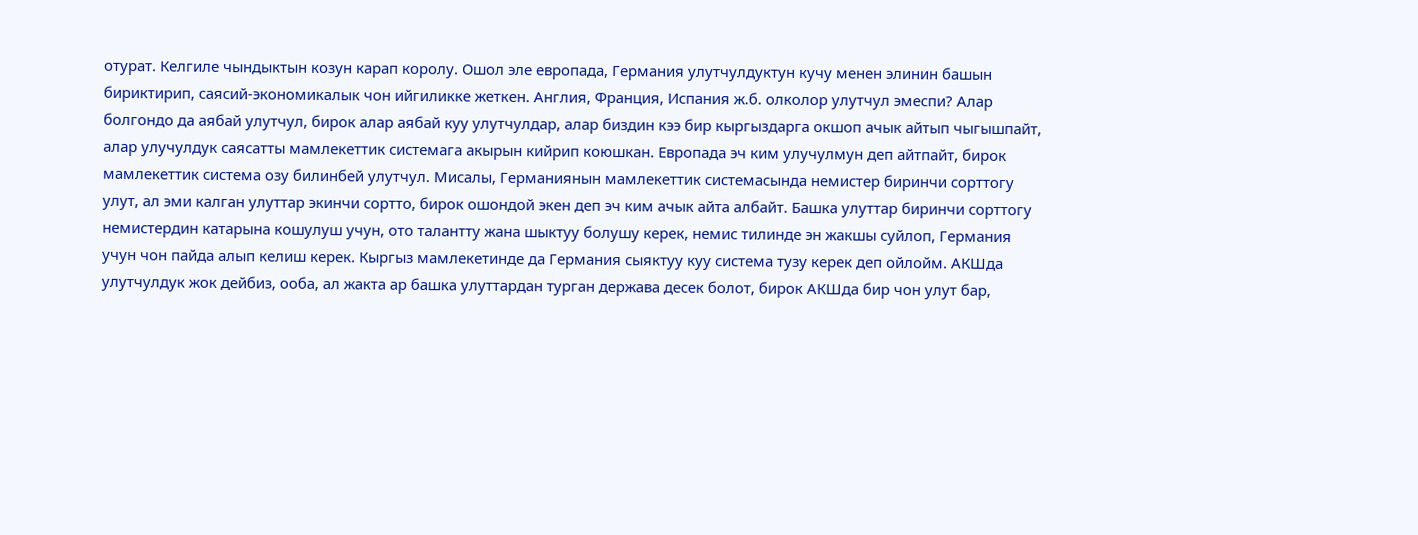отурат. Келгиле чындыктын козун карап королу. Ошол эле европада, Германия улутчулдуктун кучу менен элинин башын бириктирип, саясий-экономикалык чон ийгиликке жеткен. Англия, Франция, Испания ж.б. олколор улутчул эмеспи? Алар болгондо да аябай улутчул, бирок алар аябай куу улутчулдар, алар биздин кээ бир кыргыздарга окшоп ачык айтып чыгышпайт, алар улучулдук саясатты мамлекеттик системага акырын кийрип коюшкан. Европада эч ким улучулмун деп айтпайт, бирок мамлекеттик система озу билинбей улутчул. Мисалы, Германиянын мамлекеттик системасында немистер биринчи сорттогу улут, ал эми калган улуттар экинчи сортто, бирок ошондой экен деп эч ким ачык айта албайт. Башка улуттар биринчи сорттогу немистердин катарына кошулуш учун, ото талантту жана шыктуу болушу керек, немис тилинде эн жакшы суйлоп, Германия учун чон пайда алып келиш керек. Кыргыз мамлекетинде да Германия сыяктуу куу система тузу керек деп ойлойм. АКШда улутчулдук жок дейбиз, ооба, ал жакта ар башка улуттардан турган держава десек болот, бирок АКШда бир чон улут бар,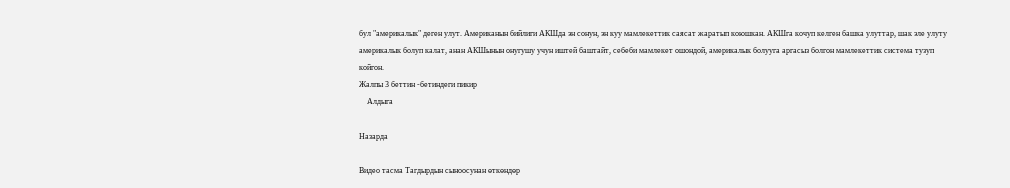бул "америкалык" деген улут. Американын бийлиги АКШда эн сонун, эн куу мамлекеттик саясат жаратып коюшкан. АКШга кочуп келген башка улуттар, шак эле улуту америкалык болуп калат, анан АКШынын онугушу учун иштей баштайт, себеби мамлекет ошондой, америкалык болууга аргасыз болгон мамлекеттик система тузуп койгон.
Жалпы 3 беттин -бетиндеги пикир
    Алдыга

Назарда

Видео тасма Тагдырдын сыноосунан өткөндөр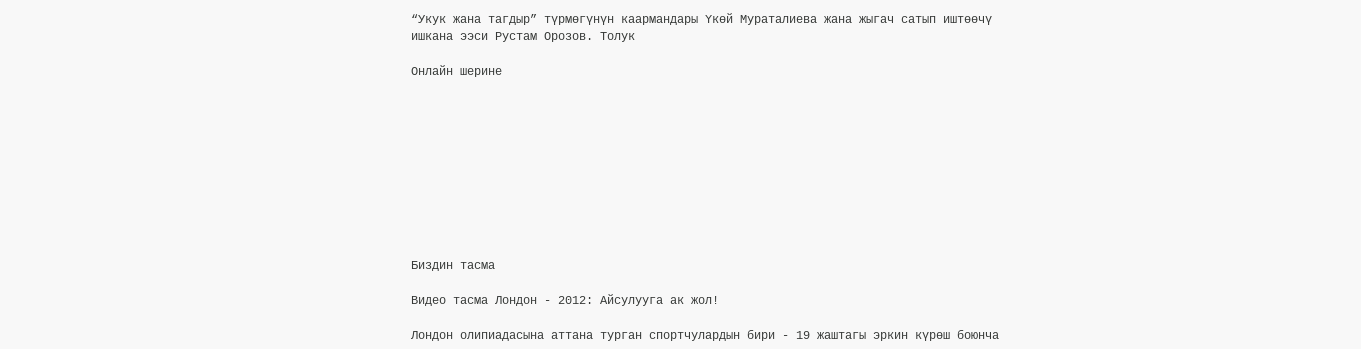“Укук жана тагдыр” түрмөгүнүн каармандары Үкөй Мураталиева жана жыгач сатып иштөөчү ишкана ээси Рустам Орозов. Толук

Онлайн шерине










Биздин тасма

Видео тасма Лондон - 2012: Айсулууга ак жол!

Лондон олипиадасына аттана турган спортчулардын бири - 19 жаштагы эркин күрөш боюнча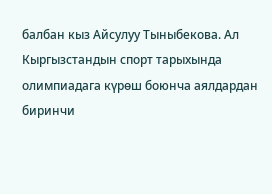балбан кыз Айсулуу Тыныбекова. Ал Кыргызстандын спорт тарыхында олимпиадага күрөш боюнча аялдардан биринчи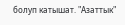болуп катышат. "Азаттык"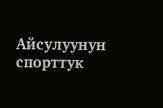Айсулуунун спорттук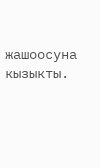жашоосуна кызыкты.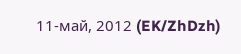11-май, 2012 (EK/ZhDzh)